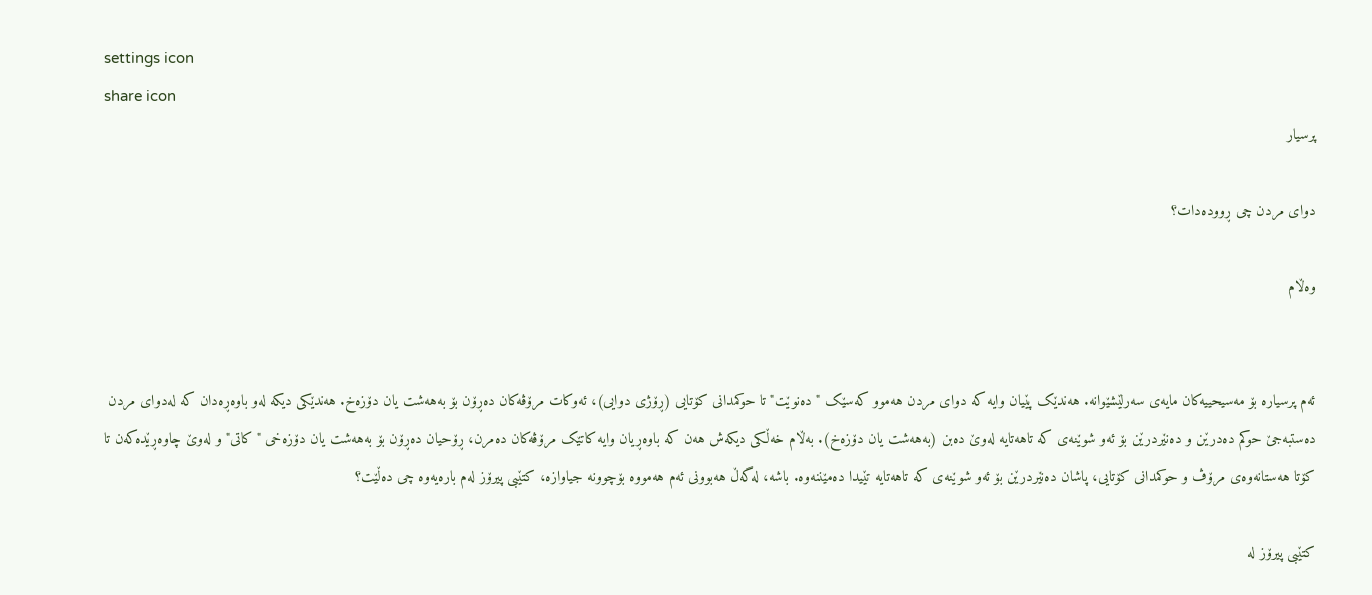settings icon
share icon
پرسیار

دوای مردن چی ڕوودەدات؟

وه‌ڵام


ئەم پرسیارە بۆ مەسیحییەکان مایەی سەرلێشێوانە. هەندێک پێیان وایە کە دوای مردن هەموو کەسێک "دەنوێت" تا حوکمدانی کۆتایی (ڕۆژی دوایی)، ئەوکات مرۆڤەکان دەڕۆن بۆ بەهەشت یان دۆزەخ. هەندێکی دیکە لەو باوەڕەدان کە لەدوای مردن دەستبەجێ حوکم دەدرێن و دەنێردرێن بۆ ئەو شوێنەی کە تاهەتایە لەوێ دەبن (بەهەشت یان دۆزەخ). بەڵام خەڵکی دیکەش هەن کە باوەڕیان وایە کاتێک مرۆڤەکان دەمرن، ڕۆحیان دەڕۆن بۆ بەهەشت یان دۆزەخی "کاتی" و لەوێ چاوەڕێدەکەن تا کۆتا هەستانەوەی مرۆڤ و حوکمدانی کۆتایی، پاشان دەنێردرێن بۆ ئەو شوێنەی کە تاهەتایە تێیدا دەمێننەوە. باشە، لەگەڵ هەبوونی ئەم هەمووە بۆچوونە جیاوازە، کتێبی پیرۆز لەم بارەیەوە چی دەڵێت؟

کتێبی پیرۆز لە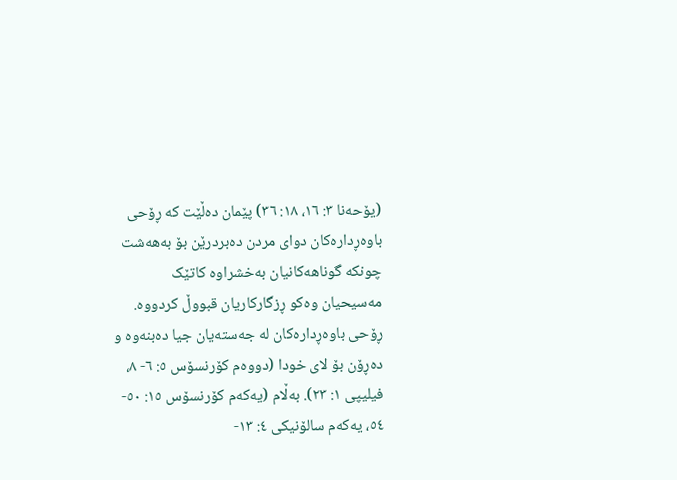(یۆحەنا ٣: ١٦، ١٨: ٣٦) پێمان دەڵێت کە ڕۆحی باوەڕدارەکان دوای مردن دەبردرێن بۆ بەهەشت چونکە گوناهەکانیان بەخشراوە کاتێک مەسیحیان وەکو ڕزگارکاریان قبووڵ کردووە. ڕۆحی باوەڕدارەکان لە جەستەیان جیا دەبنەوە و دەڕۆن بۆ لای خودا (دووەم کۆرنسۆس ٥: ٦- ٨، فیلیپی ١: ٢٣). بەڵام (یەکەم کۆرنسۆس ١٥: ٥٠- ٥٤، یەکەم سالۆنیکی ٤: ١٣-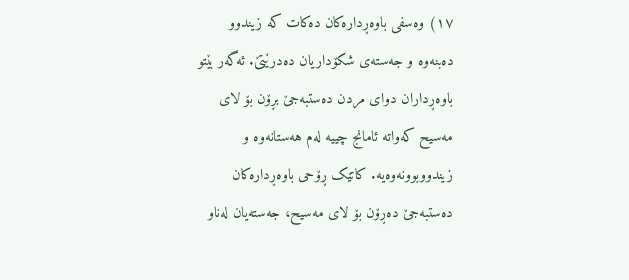١٧) وەسفی باوەڕدارەکان دەکات کە زیندوو دەبنەوە و جەستەی شکۆداریان دەدرێتێ. ئەگەر بێتو باوەڕداران دوای مردن دەستبەجێ بڕۆن بۆ لای مەسیح کەواتە ئامانج چییە لەم هەستانەوە و زیندووبوونەوەیە. کاتێک ڕۆحی باوەڕدارەکان دەستبەجێ دەڕۆن بۆ لای مەسیح، جەستەیان لەناو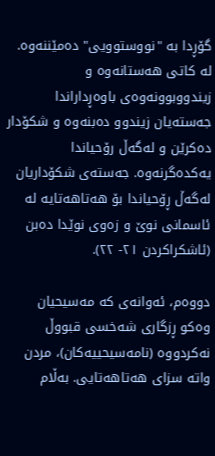گۆڕدا بە "نووستوویی" دەمێننەوە. لە کاتی هەستانەوە و زیندووبوونەوەی باوەڕداراندا جەستەیان زیندوو دەبنەوە و شکۆدار دەکرێن و لەگەڵ رۆحیاندا یەکدەگرنەوە. جەستەی شکۆداریان لەگەڵ ڕۆحیاندا بۆ هەتاهەتایە لە ئاسمانی نوێ و زەوی نوێدا دەبن (ئاشکراکردن ٢١- ٢٢).

دووەم، ئەوانەی کە مەسیحیان وەکو ڕزگاری شەخسی قبووڵ نەکردووە (نامەسیحییەکان)، مردن واتە سزای هەتاهەتایی. بەڵام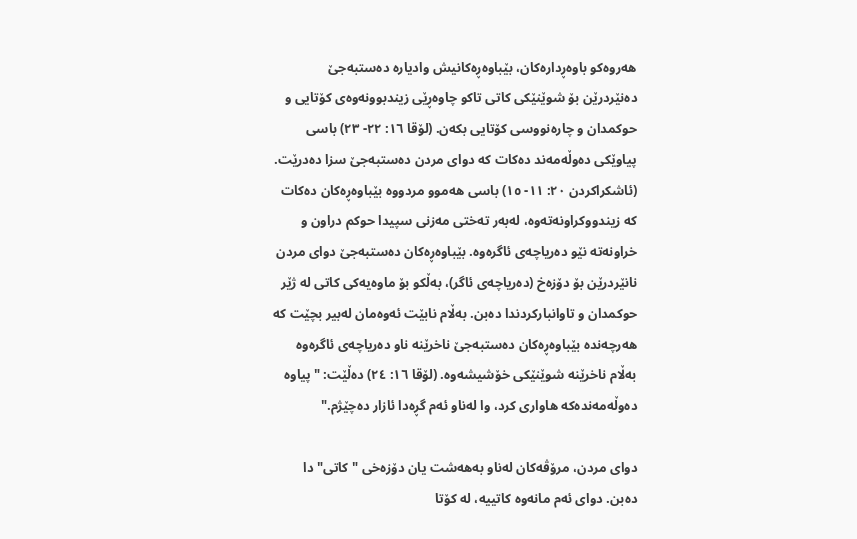هەروەکو باوەڕدارەکان، بێباوەڕەکانیش وادیارە دەستبەجێ دەنێردرێن بۆ شوێنێکی کاتی تاکو چاوەڕێی زیندبوونەوەی کۆتایی و حوکمدان و چارەنووسی کۆتایی بکەن. (لۆقا ١٦: ٢٢- ٢٣) باسی پیاوێکی دەوڵەمەند دەکات کە دوای مردن دەستبەجێ سزا دەدرێت. (ئاشکراکردن ٢٠: ١١- ١٥) باسی هەموو مردووە بێباوەڕەکان دەکات کە زیندووکراونەتەوە، لەبەر تەختی مەزنی سپیدا حوکم دراون و خراونەتە نێو دەریاچەی ئاگرەوە. بێباوەڕەکان دەستبەجێ دوای مردن نانێردرێن بۆ دۆزەخ (دەریاچەی ئاگر)، بەڵکو بۆ ماوەیەکی کاتی لە ژێر حوکمدان و تاوانبارکردندا دەبن. بەڵام نابێت ئەوەمان لەبیر بچێت کە هەرچەندە بێباوەڕەکان دەستبەجێ ناخرێنە ناو دەریاچەی ئاگرەوە بەڵام ناخرێنە شوێنێکی خۆشیشەوە. (لۆقا ١٦: ٢٤) دەڵێت: " پیاوە دەوڵەمەندەکە هاواری کرد، وا له‌ناو ئه‌م گڕه‌دا ئازار ده‌چێژم."

دوای مردن، مرۆڤەکان لەناو بەهەشت یان دۆزەخی "کاتی"دا دەبن. دوای ئەم مانەوە کاتییە، لە کۆتا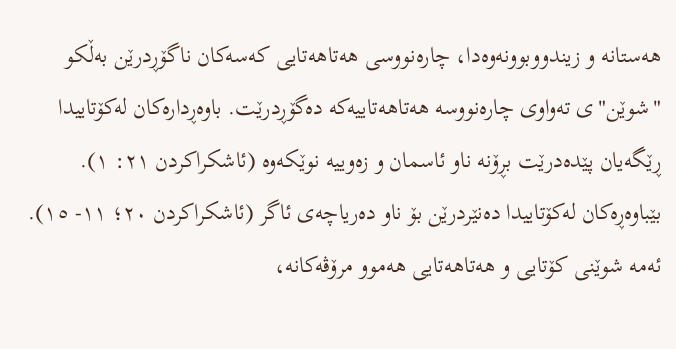هەستانە و زیندووبوونەوەدا، چارەنووسی هەتاهەتایی کەسەکان ناگۆڕدرێن بەڵکو "شوێن"ی تەواوی چارەنووسە هەتاهەتاییەکە دەگۆڕدرێت. باوەڕدارەکان لەکۆتاییدا ڕێگەیان پێدەدرێت بڕۆنە ناو ئاسمان و زەوییە نوێکەوە (ئاشکراکردن ٢١: ١). بێباوەڕەکان لەکۆتاییدا دەنێردرێن بۆ ناو دەریاچەی ئاگر (ئاشکراکردن ٢٠؛ ١١- ١٥). ئەمە شوێنی کۆتایی و هەتاهەتایی هەموو مرۆڤەکانە،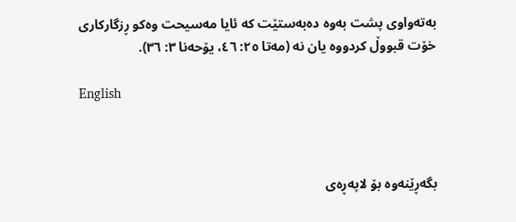بەتەواوی پشت بەوە دەبەستێت کە ئایا مەسیحت وەکو ڕزگارکاری خۆت قبووڵ کردووە یان نە (مەتا ٢٥: ٤٦، یۆحەنا ٣: ٣٦).

English



بگه‌ڕێنه‌وه‌ بۆ لاپه‌ڕه‌ی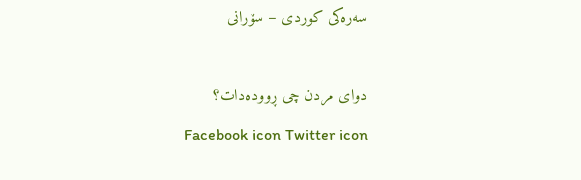سه‌ره‌کی کوردی – سۆرانی

دوای مردن چی ڕوودەدات؟
Facebook icon Twitter icon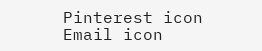Pinterest icon Email icon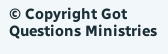© Copyright Got Questions Ministries